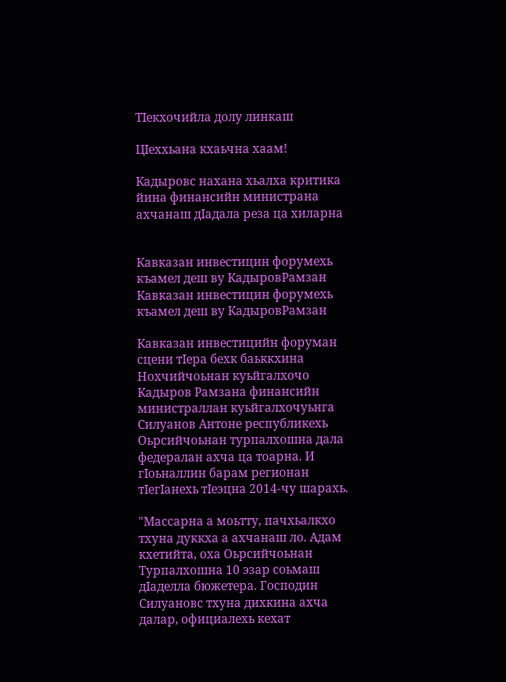ТIекхочийла долу линкаш

ЦIеххьана кхаьчна хаам!

Кадыровс нахана хьалха критика йина финансийн министрана ахчанаш дӀадала реза ца хиларна


Кавказан инвестицин форумехь къамел деш ву КадыровРамзан
Кавказан инвестицин форумехь къамел деш ву КадыровРамзан

Кавказан инвестицийн форуман сцени тӀера бехк баьккхина Нохчийчоьнан куьйгалхочо Кадыров Рамзана финансийн министраллан куьйгалхочуьнга Силуанов Антоне республикехь Оьрсийчоьнан турпалхошна дала федералан ахча ца тоарна. И гӀоьналлин барам регионан тӀегӀанехь тӀеэцна 2014-чу шарахь.

"Массарна а моьтту, пачхьалкхо тхуна дуккха а ахчанаш ло. Адам кхетийта, оха Оьрсийчоьнан Турпалхошна 10 эзар соьмаш дIаделла бюжетера. Господин Силуановс тхуна дихкина ахча далар, официалехь кехат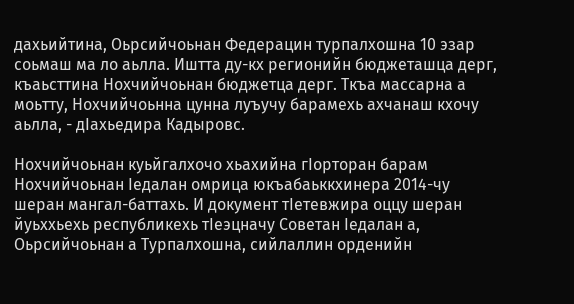дахьийтина, Оьрсийчоьнан Федерацин турпалхошна 10 эзар соьмаш ма ло аьлла. Иштта ду-кх регионийн бюджеташца дерг, къаьсттина Нохчийчоьнан бюджетца дерг. Ткъа массарна а моьтту, Нохчийчоьнна цунна луъучу барамехь ахчанаш кхочу аьлла, - дIахьедира Кадыровс.

Нохчийчоьнан куьйгалхочо хьахийна гӀорторан барам Нохчийчоьнан Ӏедалан омрица юкъабаьккхинера 2014-чу шеран мангал-баттахь. И документ тIетевжира оццу шеран йуьххьехь республикехь тIеэцначу Советан Iедалан а, Оьрсийчоьнан а Турпалхошна, сийлаллин орденийн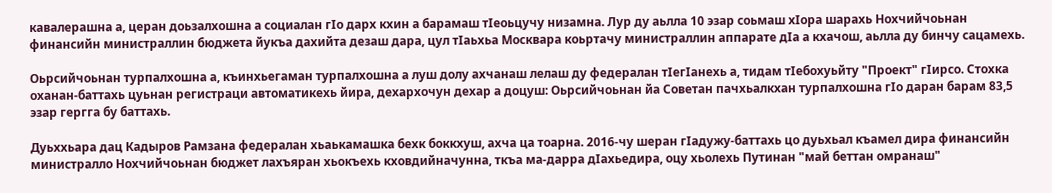кавалерашна а, церан доьзалхошна а социалан гIо дарх кхин а барамаш тIеоьцучу низамна. Лур ду аьлла 10 эзар соьмаш хIора шарахь Нохчийчоьнан финансийн министраллин бюджета йукъа дахийта дезаш дара, цул тIаьхьа Москвара коьртачу министраллин аппарате дIа а кхачош, аьлла ду бинчу сацамехь.

Оьрсийчоьнан турпалхошна а, къинхьегаман турпалхошна а луш долу ахчанаш лелаш ду федералан тӀегӀанехь а, тидам тӀебохуьйту "Проект" гIирсо. Стохка оханан-баттахь цуьнан регистраци автоматикехь йира, дехархочун дехар а доцуш: Оьрсийчоьнан йа Советан пачхьалкхан турпалхошна гӀо даран барам 83,5 эзар гергга бу баттахь.

Дуьххьара дац Кадыров Рамзана федералан хьаькамашка бехк боккхуш, ахча ца тоарна. 2016-чу шеран гIадужу-баттахь цо дуьхьал къамел дира финансийн министралло Нохчийчоьнан бюджет лахъяран хьокъехь кховдийначунна, ткъа ма-дарра дӀахьедира, оцу хьолехь Путинан "май беттан омранаш"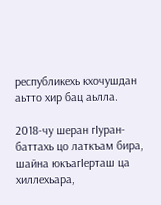республикехь кхочушдан аьтто хир бац аьлла.

2018-чу шеран гIуран-баттахь цо латкъам бира, шайна юкъагӀерташ ца хиллехьара,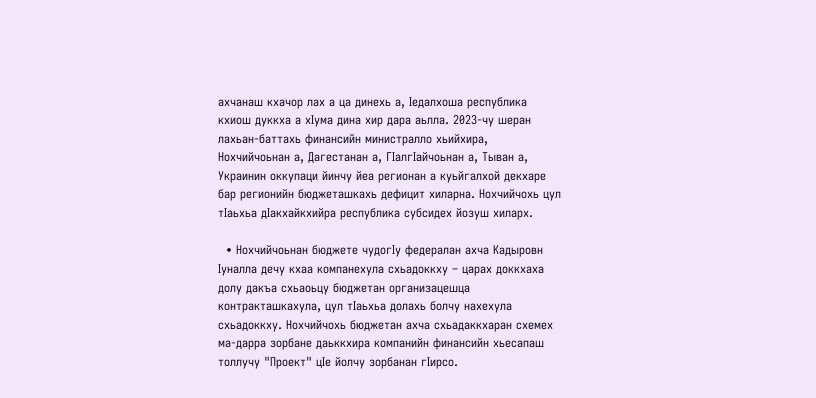ахчанаш кхачор лах а ца динехь а, Iедалхоша республика кхиош дуккха а хIума дина хир дара аьлла. 2023-чу шеран лахьан-баттахь финансийн министралло хьийхира, Нохчийчоьнан а, Дагестанан а, ГӀалгӀайчоьнан а, Тыван а, Украинин оккупаци йинчу йеа регионан а куьйгалхой декхаре бар регионийн бюджеташкахь дефицит хиларна. Нохчийчохь цул тӀаьхьа дӀакхайкхийра республика субсидех йозуш хиларх.

  • Нохчийчоьнан бюджете чудогӀу федералан ахча Кадыровн Ӏуналла дечу кхаа компанехула схьадоккху – царах доккхаха долу дакъа схьаоьцу бюджетан организацешца контракташкахула, цул тӀаьхьа долахь болчу нахехула схьадоккху. Нохчийчохь бюджетан ахча схьадаккхаран схемех ма-дарра зорбане даьккхира компанийн финансийн хьесапаш толлучу "Проект" цӀе йолчу зорбанан гӀирсо.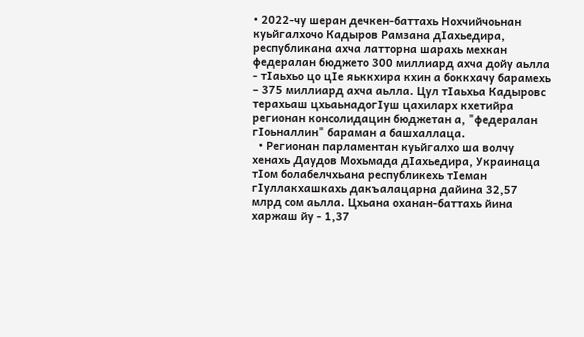• 2022-чу шеран дечкен-баттахь Нохчийчоьнан куьйгалхочо Кадыров Рамзана дӀахьедира, республикана ахча латторна шарахь мехкан федералан бюджето 300 миллиард ахча дойу аьлла - тӀаьхьо цо цӀе яьккхира кхин а боккхачу барамехь – 375 миллиард ахча аьлла. Цул тӀаьхьа Кадыровс терахьаш цхьаьнадогӀуш цахиларх кхетийра регионан консолидацин бюджетан а, "федералан гӀоьналлин" бараман а башхаллаца.
  • Регионан парламентан куьйгалхо ша волчу хенахь Даудов Мохьмада дIахьедира, Украинаца тIом болабелчхьана республикехь тӀеман гӀуллакхашкахь дакъалацарна дайина 32,57 млрд сом аьлла. Цхьана оханан-баттахь йина харжаш йу - 1,37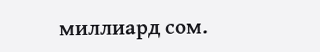миллиард сом.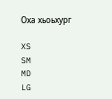Оха хьоьхург

XS
SM
MD
LG